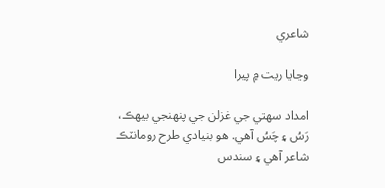شاعري

وڃايا ريت ۾ پيرا

امداد سھتي جي غزلن جي پنھنجي بيھڪ، رَسُ ۽ چَسُ آھي. ھو بنيادي طرح رومانٽڪ شاعر آھي ۽ سندس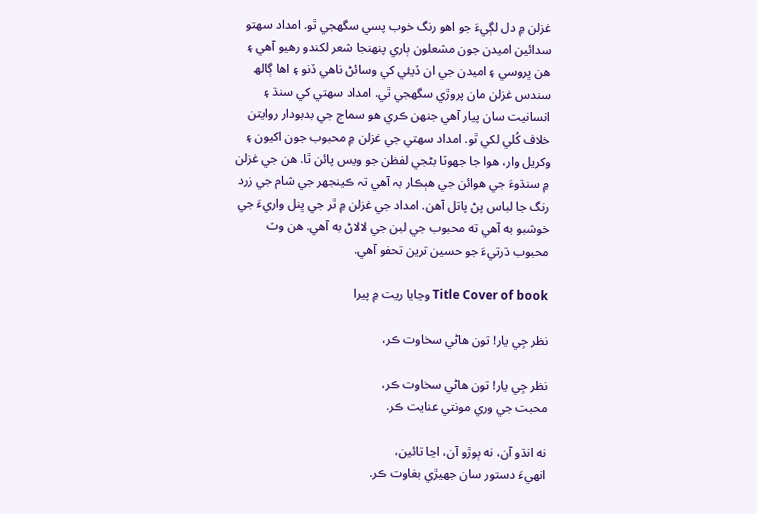غزلن ۾ دل لڳيءَ جو اھو رنگ خوب پسي سگهجي ٿو. امداد سھتو سدائين اميدن جون مشعلون ٻاري پنھنجا شعر لکندو رھيو آھي ۽ ھن ڀروسي ۽ اميدن جي ان ڏيئي کي وسائڻ ناھي ڏنو ۽ اھا ڳالھ سندس غزلن مان پروڙي سگهجي ٿي. امداد سھتي کي سنڌ ۽ انسانيت سان پيار آھي جنھن ڪري ھو سماج جي بدبودار روايتن خلاف کُلي لکي ٿو. امداد سھتي جي غزلن ۾ محبوب جون اکيون ۽ وکريل وار، ھوا جا جهوٽا بڻجي لفظن جو ويس پائن ٿا. ھن جي غزلن ۾ سنڌوءَ جي ھوائن جي ھٻڪار بہ آھي تہ ڪينجهر جي شام جي زرد رنگ جا لباس پڻ پاتل آھن. امداد جي غزلن ۾ ٿر جي ڀنل واريءَ جي خوشبو به آھي ته محبوب جي لبن جي لالاڻ به آھي. ھن وٽ محبوب ڌرتيءَ جو حسين ترين تحفو آھي.

Title Cover of book وڃايا ريت ۾ پيرا

نظر جِي يار! تون ھاڻي سخاوت ڪر،

نظر جِي يار! تون ھاڻي سخاوت ڪر،
محبت جي وري مونتي عنايت ڪر.

نه انڌو آن، نه ٻوڙو آن، اڃا تائين،
انھيءَ دستور سان جھيڙي بغاوت ڪر.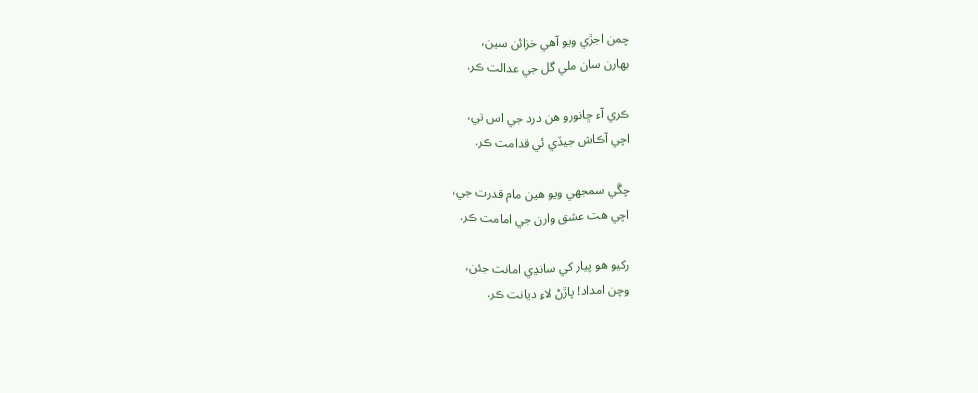چمن اجڙي ويو آھي خزائن سين،
بھارن سان ملي گل جي عدالت ڪر.

ڪري آء ڇانورو ھن درد جي اس تي،
اچي آڪاش جيڏي ئي قدامت ڪر.

چڱي سمجھي ويو ھين مام قدرت جي،
اچي ھت عشق وارن جي امامت ڪر.

رکيو ھو پيار کي سانڍي امانت جئن،
وچن امداد! پاڙڻ لاءِ ديانت ڪر.